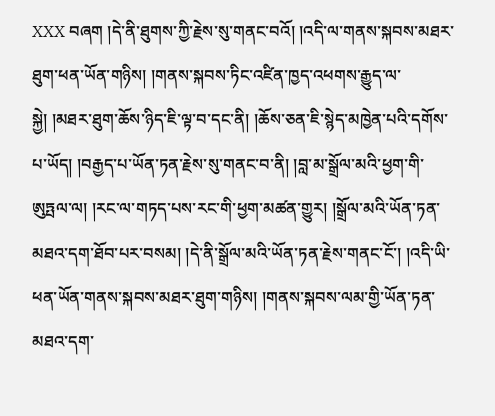XXX བཞག །དེ་ནི་ཐུགས་ཀྱི་རྗེས་སུ་གནང་བའོ། །འདི་ལ་གནས་སྐབས་མཐར་ཐུག་ཕན་ཡོན་གཉིས། །གནས་སྐབས་ཏིང་འཛིན་ཁྱད་འཕགས་རྒྱུད་ལ་སྐྱེ། །མཐར་ཐུག་ཆོས་ཉིད་ཇི་ལྟ་བ་དང་ནི། །ཆོས་ཅན་ཇི་སྙེད་མཁྱེན་པའི་དགོས་པ་ཡོད། །བརྒྱད་པ་ཡོན་ཏན་རྗེས་སུ་གནང་བ་ནི། །བླ་མ་སྒྲོལ་མའི་ཕྱག་གི་ཨུཏྤལ་ལ། །རང་ལ་གཏད་པས་རང་གི་ཕྱག་མཚན་གྱུར། །སྒྲོལ་མའི་ཡོན་ཏན་མཐའ་དག་ཐོབ་པར་བསམ། །དེ་ནི་སྒྲོལ་མའི་ཡོན་ཏན་རྗེས་གནང་ངོ་། །འདི་ཡི་ཕན་ཡོན་གནས་སྐབས་མཐར་ཐུག་གཉིས། །གནས་སྐབས་ལམ་གྱི་ཡོན་ཏན་མཐའ་དག་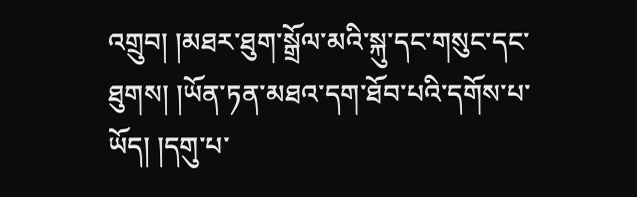འགྲུབ། །མཐར་ཐུག་སྒྲོལ་མའི་སྐུ་དང་གསུང་དང་ཐུགས། །ཡོན་ཏན་མཐའ་དག་ཐོབ་པའི་དགོས་པ་ཡོད། །དགུ་པ་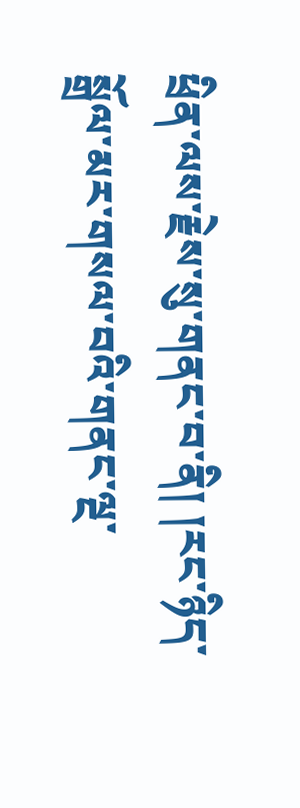ཕྲིན་ལས་རྗེས་སུ་གནང་བ་ནི། །རང་ཉིད་སྒྲོལ་མར་གསལ་བའི་གནང་ལྔ་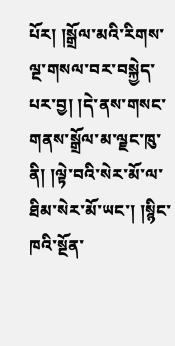པོར། །སྒྲོལ་མའི་རིགས་ལྔ་གསལ་བར་བསྐྱེད་པར་བྱ། །དེ་ནས་གསང་གནས་སྒྲོལ་མ་ལྗང་ཁུ་ནི། །ལྟེ་བའི་སེར་མོ་ལ་ཐིམ་སེར་མོ་ཡང་། །སྙིང་ཁའི་སྔོན་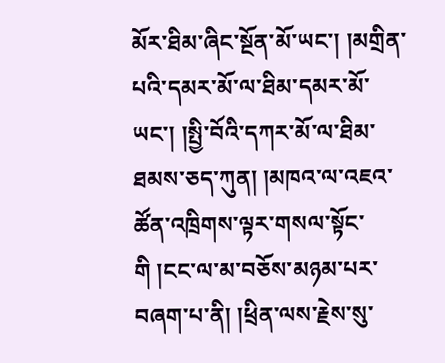མོར་ཐིམ་ཞིང་སྔོན་མོ་ཡང་། །མགྲིན་པའི་དམར་མོ་ལ་ཐིམ་དམར་མོ་ཡང་། །སྤྱི་བོའི་དཀར་མོ་ལ་ཐིམ་ཐམས་ཅད་ཀུན། །མཁའ་ལ་འཇའ་ཚོན་འཁྲིགས་ལྟར་གསལ་སྟོང་གི །ངང་ལ་མ་བཅོས་མཉམ་པར་བཞག་པ་ནི། །ཕྲིན་ལས་རྗེས་སུ་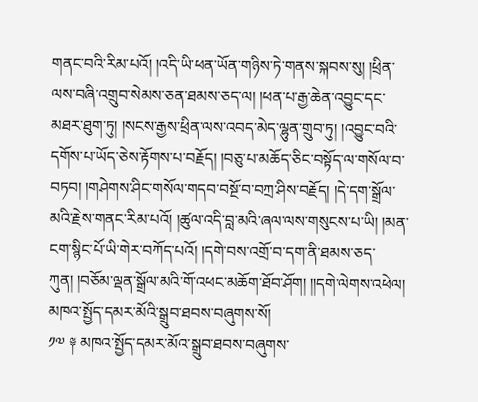གནང་བའི་རིམ་པའོ། །འདི་ཡི་ཕན་ཡོན་གཉིས་ཏེ་གནས་སྐབས་སུ། །ཕྲིན་ལས་བཞི་འགྲུབ་སེམས་ཅན་ཐམས་ཅད་ལ། །ཕན་པ་རྒྱ་ཆེན་འབྱུང་དང་མཐར་ཐུག་ཏུ། །སངས་རྒྱས་ཕྲིན་ལས་འབད་མེད་ལྷུན་གྲུབ་ཏུ། །འབྱུང་བའི་དགོས་པ་ཡོད་ཅེས་རྟོགས་པ་བརྗོད། །བཅུ་པ་མཆོད་ཅིང་བསྟོད་ལ་གསོལ་བ་བཏབ། །གཤེགས་ཤིང་གསོལ་གདབ་བསྔོ་བ་བཀྲ་ཤིས་བརྗོད། །དེ་དག་སྒྲོལ་མའི་རྗེས་གནང་རིམ་པའོ། །ཚུལ་འདི་བླ་མའི་ཞལ་ལས་གསུངས་པ་ཡི། །མན་ངག་སྙིང་པོ་ཡི་གེར་བཀོད་པའོ། །དགེ་བས་འགྲོ་བ་དག་ནི་ཐམས་ཅད་ཀུན། །བཅོམ་ལྡན་སྒྲོལ་མའི་གོ་འཕང་མཆོག་ཐོབ་ཤོག། །།དགེ་ལེགས་འཕེལ།
མཁའ་སྤྱོད་དམར་མོའི་སྒྲུབ་ཐབས་བཞུགས་སོ།
༡༧ ༈ མཁའ་སྤྱོད་དམར་མོའ་སྒྲུབ་ཐབས་བཞུགས་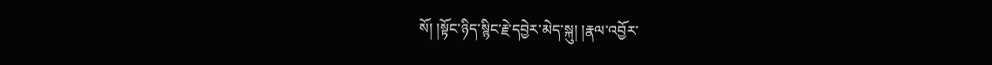སོ། །སྟོང་ཉིད་སྙིང་རྗེ་དབྱེར་མེད་སྐུ། །རྣལ་འབྱོར་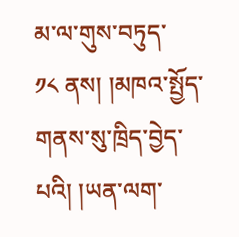མ་ལ་གུས་བཏུད་
༡༨ ནས། །མཁའ་སྤྱོད་གནས་སུ་ཁྲིད་བྱེད་པའི། །ཡན་ལག་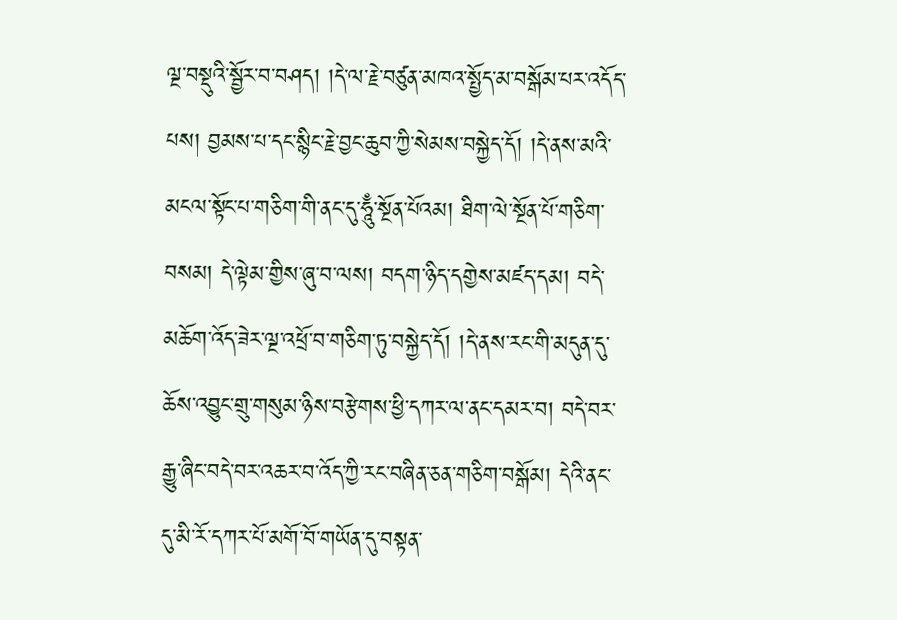ལྔ་བསྡུའི་སྦྱོར་བ་བཤད། །དེ་ལ་རྗེ་བཙུན་མཁའ་སྤྱོད་མ་བསྒོམ་པར་འདོད་པས། བྱམས་པ་དང་སྙིང་རྗེ་བྱང་ཆུབ་ཀྱི་སེམས་བསྐྱེད་དོ། །དེ་ནས་མའི་མངལ་སྟོང་པ་གཅིག་གི་ནང་དུ་ཧཱུྃ་སྔོན་པོའམ། ཐིག་ལེ་སྔོན་པོ་གཅིག་བསམ། དེ་ལྟེམ་གྱིས་ཞུ་བ་ལས། བདག་ཉིད་དགྱེས་མཛད་དམ། བདེ་མཆོག་འོད་ཟེར་ལྔ་འཕྲོ་བ་གཅིག་ཏུ་བསྐྱེད་དོ། །དེ་ནས་རང་གི་མདུན་དུ་ཆོས་འབྱུང་གྲུ་གསུམ་ཉིས་བརྩེགས་ཕྱི་དཀར་ལ་ནང་དམར་བ། བདེ་བར་རྒྱུ་ཞིང་བདེ་བར་འཆར་བ་འོད་ཀྱི་རང་བཞིན་ཅན་གཅིག་བསྒོམ། དེའི་ནང་དུ་མི་རོ་དཀར་པོ་མགོ་བོ་གཡོན་དུ་བསྟན་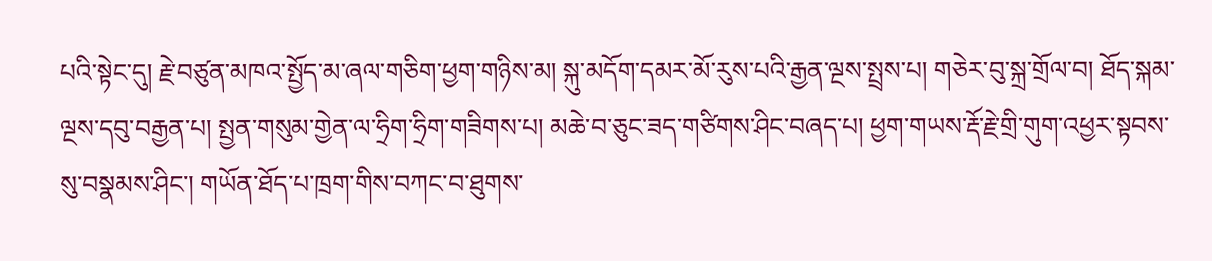པའི་སྟེང་དུ། རྗེ་བཙུན་མཁའ་སྤྱོད་མ་ཞལ་གཅིག་ཕྱག་གཉིས་མ། སྐུ་མདོག་དམར་མོ་རུས་པའི་རྒྱན་ལྔས་སྤྲས་པ། གཅེར་བུ་སྐྲ་གྲོལ་བ། ཐོད་སྐམ་ལྔས་དབུ་བརྒྱན་པ། སྤྱན་གསུམ་གྱེན་ལ་ཧྲིག་ཧྲིག་གཟིགས་པ། མཆེ་བ་ཅུང་ཟད་གཙིགས་ཤིང་བཞད་པ། ཕྱག་གཡས་རྡོ་རྗེ་གྲི་གུག་འཕྱར་སྟབས་སུ་བསྣམས་ཤིང་། གཡོན་ཐོད་པ་ཁྲག་གིས་བཀང་བ་ཐུགས་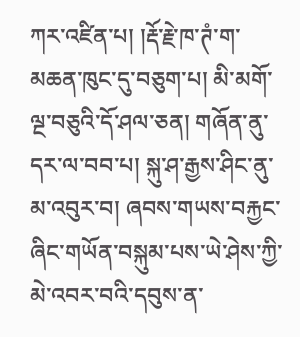ཀར་འཛིན་པ། །རྡོ་རྗེ་ཁ་ཊཾ་ག་མཆན་ཁུང་དུ་བཅུག་པ། མི་མགོ་ལྔ་བཅུའི་དོ་ཤལ་ཅན། གཞོན་ནུ་དར་ལ་བབ་པ། སྐུ་ཤ་རྒྱས་ཤིང་ནུ་མ་འབུར་བ། ཞབས་གཡས་བརྐྱང་ཞིང་གཡོན་བསྐུམ་པས་ཡེ་ཤེས་ཀྱི་མེ་འབར་བའི་དབུས་ན་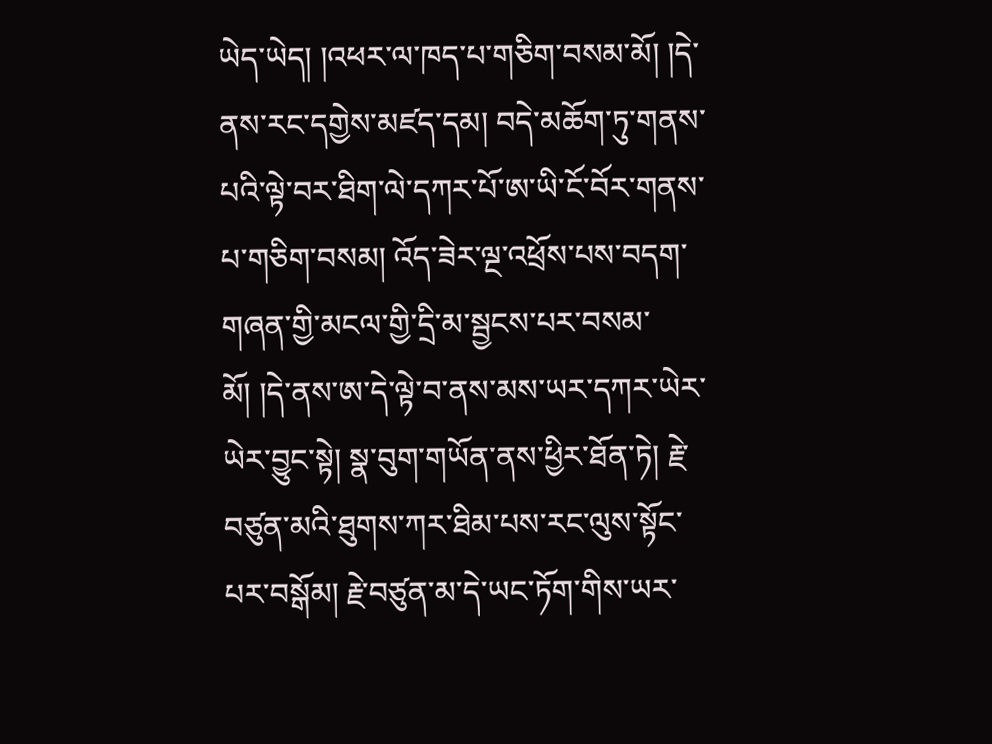ཡེད་ཡེད། །འཕར་ལ་ཁད་པ་གཅིག་བསམ་མོ། །དེ་ནས་རང་དགྱེས་མཛད་དམ། བདེ་མཆོག་ཏུ་གནས་པའི་ལྟེ་བར་ཐིག་ལེ་དཀར་པོ་ཨ་ཡི་ངོ་བོར་གནས་པ་གཅིག་བསམ། འོད་ཟེར་ལྔ་འཕྲོས་པས་བདག་གཞན་གྱི་མངལ་གྱི་དྲི་མ་སྦྱངས་པར་བསམ་མོ། །དེ་ནས་ཨ་དེ་ལྟེ་བ་ནས་མས་ཡར་དཀར་ཡེར་ཡེར་བྱུང་སྟེ། སྣ་བུག་གཡོན་ནས་ཕྱིར་ཐོན་ཏེ། རྗེ་བཙུན་མའི་ཐུགས་ཀར་ཐིམ་པས་རང་ལུས་སྟོང་པར་བསྒོམ། རྗེ་བཙུན་མ་དེ་ཡང་ཏོག་གིས་ཡར་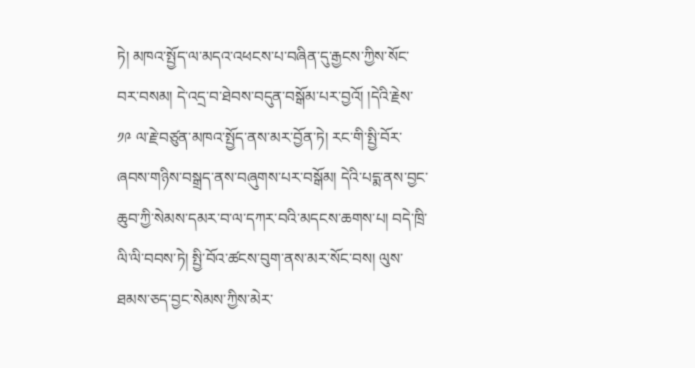ཏེ། མཁའ་སྤྱོད་ལ་མདའ་འཕངས་པ་བཞིན་དུ་རྒྱངས་ཀྱིས་སོང་བར་བསམ། དེ་འདྲ་བ་ཐེབས་བདུན་བསྒོམ་པར་བྱའོ། །དེའི་རྗེས་
༡༩ ལ་རྗེ་བཙུན་མཁའ་སྤྱོད་ནས་མར་བྱོན་ཏེ། རང་གི་སྤྱི་བོར་ཞབས་གཉིས་བསྒྲད་ནས་བཞུགས་པར་བསྒོམ། དེའི་པདྨ་ནས་བྱང་ཆུབ་ཀྱི་སེམས་དམར་བ་ལ་དཀར་བའི་མདངས་ཆགས་པ། བདེ་ཁྲི་ལི་ལི་བབས་ཏེ། སྤྱི་བོའ་ཚངས་བུག་ནས་མར་སོང་བས། ལུས་ཐམས་ཅད་བྱང་སེམས་ཀྱིས་མེར་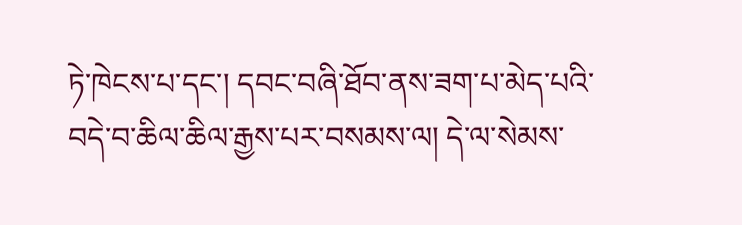ཏེ་ཁེངས་པ་དང་། དབང་བཞི་ཐོབ་ནས་ཟག་པ་མེད་པའི་བདེ་བ་ཆིལ་ཆིལ་རྒྱས་པར་བསམས་ལ། དེ་ལ་སེམས་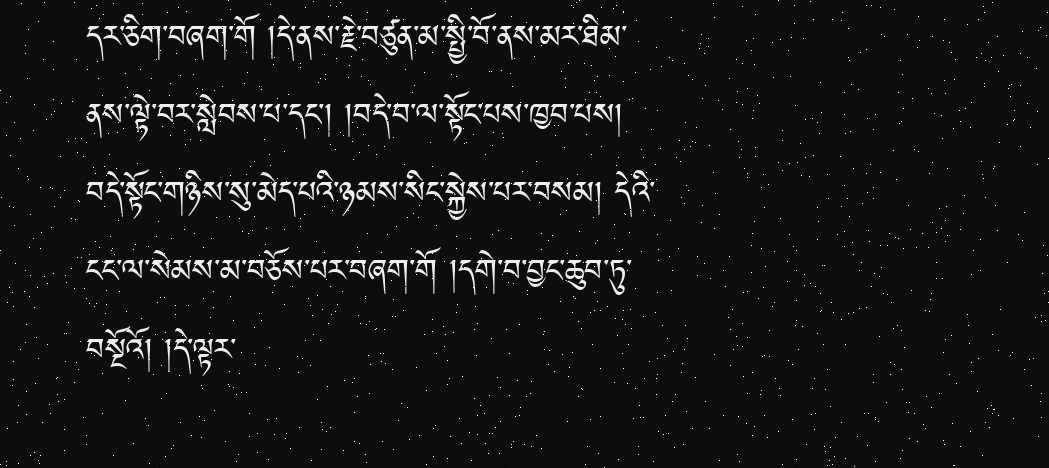དར་ཅིག་བཞག་གོ །དེ་ནས་རྗེ་བཙུན་མ་སྤྱི་བོ་ནས་མར་ཐིམ་ནས་ལྟེ་བར་སླེབས་པ་དང་། །བདེ་བ་ལ་སྟོང་པས་ཁྱབ་པས། བདེ་སྟོང་གཉིས་སུ་མེད་པའི་ཉམས་སིང་སྐྱེས་པར་བསམ། དེའི་ངང་ལ་སེམས་མ་བཅོས་པར་བཞག་གོ །དགེ་བ་བྱང་ཆུབ་ཏུ་བསྔོའོ། །དེ་ལྟར་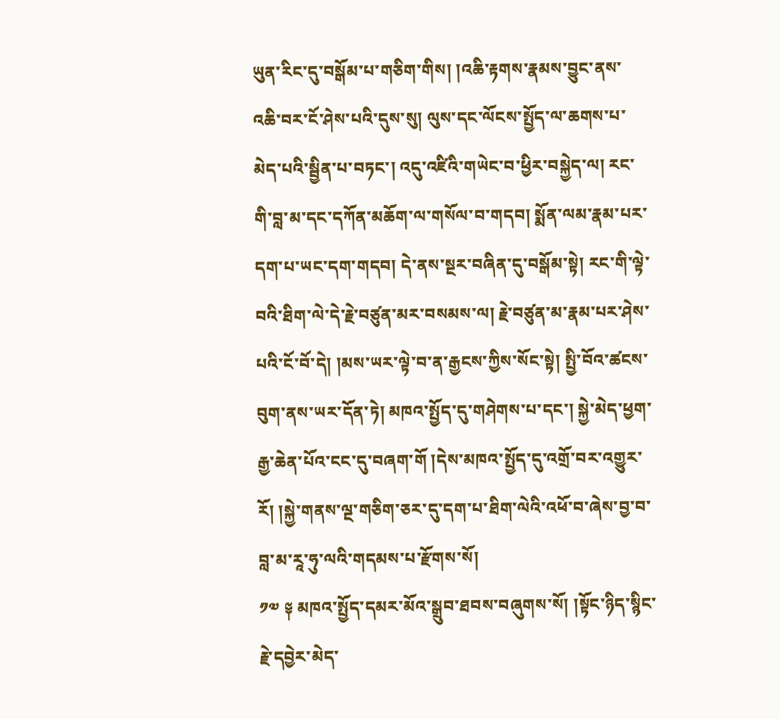ཡུན་རིང་དུ་བསྒོམ་པ་གཅིག་གིས། །འཆི་རྟགས་རྣམས་བྱུང་ནས་འཆི་བར་ངོ་ཤེས་པའི་དུས་སུ། ལུས་དང་ལོངས་སྤྱོད་ལ་ཆགས་པ་མེད་པའི་སྦྱིན་པ་བཏང་། འདུ་འཛིའི་གཡེང་བ་ཕྱིར་བསྐྱེད་ལ། རང་གི་བླ་མ་དང་དཀོན་མཆོག་ལ་གསོལ་བ་གདབ། སྨོན་ལམ་རྣམ་པར་དག་པ་ཡང་དག་གདབ། དེ་ནས་སྔར་བཞིན་དུ་བསྒོམ་སྟེ། རང་གི་ལྟེ་བའི་ཐིག་ལེ་དེ་རྗེ་བཙུན་མར་བསམས་ལ། རྗེ་བཙུན་མ་རྣམ་པར་ཤེས་པའི་ངོ་བོ་དེ། །མས་ཡར་ལྟེ་བ་ན་རྒྱངས་ཀྱིས་སོང་སྟེ། སྤྱི་བོའ་ཚངས་བུག་ནས་ཡར་དོན་ཏེ། མཁའ་སྤྱོད་དུ་གཤེགས་པ་དང་། སྐྱེ་མེད་ཕྱག་རྒྱ་ཆེན་པོའ་ངང་དུ་བཞག་གོ །དེས་མཁའ་སྤྱོད་དུ་འགྲོ་བར་འགྱུར་རོ། །སྐྱེ་གནས་ལྔ་གཅིག་ཅར་དུ་དག་པ་ཐིག་ལེའི་འཕོ་བ་ཞེས་བྱ་བ་བླ་མ་རཱ་ཧུ་ལའི་གདམས་པ་རྫོགས་སོ།
༡༧ ༈ མཁའ་སྤྱོད་དམར་མོའ་སྒྲུབ་ཐབས་བཞུགས་སོ། །སྟོང་ཉིད་སྙིང་རྗེ་དབྱེར་མེད་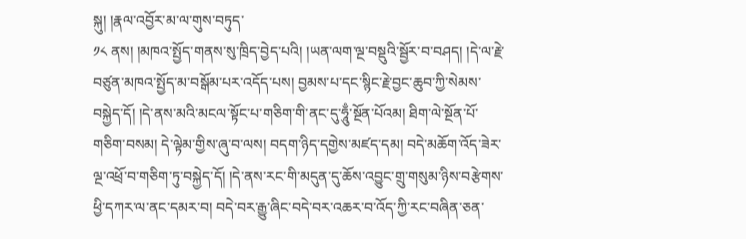སྐུ། །རྣལ་འབྱོར་མ་ལ་གུས་བཏུད་
༡༨ ནས། །མཁའ་སྤྱོད་གནས་སུ་ཁྲིད་བྱེད་པའི། །ཡན་ལག་ལྔ་བསྡུའི་སྦྱོར་བ་བཤད། །དེ་ལ་རྗེ་བཙུན་མཁའ་སྤྱོད་མ་བསྒོམ་པར་འདོད་པས། བྱམས་པ་དང་སྙིང་རྗེ་བྱང་ཆུབ་ཀྱི་སེམས་བསྐྱེད་དོ། །དེ་ནས་མའི་མངལ་སྟོང་པ་གཅིག་གི་ནང་དུ་ཧཱུྃ་སྔོན་པོའམ། ཐིག་ལེ་སྔོན་པོ་གཅིག་བསམ། དེ་ལྟེམ་གྱིས་ཞུ་བ་ལས། བདག་ཉིད་དགྱེས་མཛད་དམ། བདེ་མཆོག་འོད་ཟེར་ལྔ་འཕྲོ་བ་གཅིག་ཏུ་བསྐྱེད་དོ། །དེ་ནས་རང་གི་མདུན་དུ་ཆོས་འབྱུང་གྲུ་གསུམ་ཉིས་བརྩེགས་ཕྱི་དཀར་ལ་ནང་དམར་བ། བདེ་བར་རྒྱུ་ཞིང་བདེ་བར་འཆར་བ་འོད་ཀྱི་རང་བཞིན་ཅན་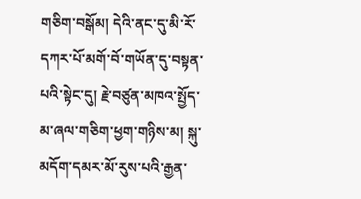གཅིག་བསྒོམ། དེའི་ནང་དུ་མི་རོ་དཀར་པོ་མགོ་བོ་གཡོན་དུ་བསྟན་པའི་སྟེང་དུ། རྗེ་བཙུན་མཁའ་སྤྱོད་མ་ཞལ་གཅིག་ཕྱག་གཉིས་མ། སྐུ་མདོག་དམར་མོ་རུས་པའི་རྒྱན་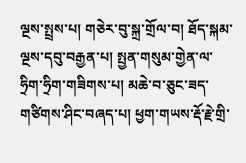ལྔས་སྤྲས་པ། གཅེར་བུ་སྐྲ་གྲོལ་བ། ཐོད་སྐམ་ལྔས་དབུ་བརྒྱན་པ། སྤྱན་གསུམ་གྱེན་ལ་ཧྲིག་ཧྲིག་གཟིགས་པ། མཆེ་བ་ཅུང་ཟད་གཙིགས་ཤིང་བཞད་པ། ཕྱག་གཡས་རྡོ་རྗེ་གྲི་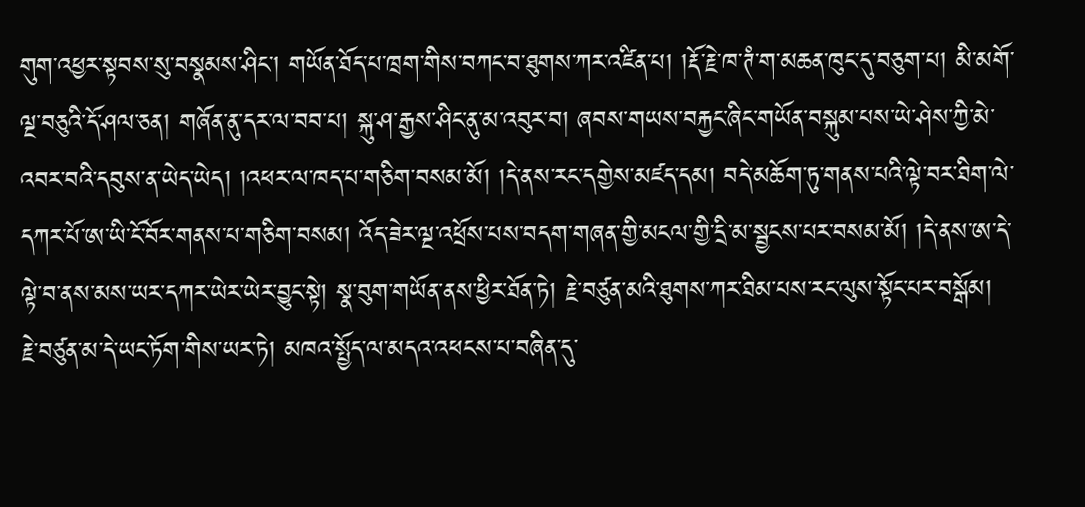གུག་འཕྱར་སྟབས་སུ་བསྣམས་ཤིང་། གཡོན་ཐོད་པ་ཁྲག་གིས་བཀང་བ་ཐུགས་ཀར་འཛིན་པ། །རྡོ་རྗེ་ཁ་ཊཾ་ག་མཆན་ཁུང་དུ་བཅུག་པ། མི་མགོ་ལྔ་བཅུའི་དོ་ཤལ་ཅན། གཞོན་ནུ་དར་ལ་བབ་པ། སྐུ་ཤ་རྒྱས་ཤིང་ནུ་མ་འབུར་བ། ཞབས་གཡས་བརྐྱང་ཞིང་གཡོན་བསྐུམ་པས་ཡེ་ཤེས་ཀྱི་མེ་འབར་བའི་དབུས་ན་ཡེད་ཡེད། །འཕར་ལ་ཁད་པ་གཅིག་བསམ་མོ། །དེ་ནས་རང་དགྱེས་མཛད་དམ། བདེ་མཆོག་ཏུ་གནས་པའི་ལྟེ་བར་ཐིག་ལེ་དཀར་པོ་ཨ་ཡི་ངོ་བོར་གནས་པ་གཅིག་བསམ། འོད་ཟེར་ལྔ་འཕྲོས་པས་བདག་གཞན་གྱི་མངལ་གྱི་དྲི་མ་སྦྱངས་པར་བསམ་མོ། །དེ་ནས་ཨ་དེ་ལྟེ་བ་ནས་མས་ཡར་དཀར་ཡེར་ཡེར་བྱུང་སྟེ། སྣ་བུག་གཡོན་ནས་ཕྱིར་ཐོན་ཏེ། རྗེ་བཙུན་མའི་ཐུགས་ཀར་ཐིམ་པས་རང་ལུས་སྟོང་པར་བསྒོམ། རྗེ་བཙུན་མ་དེ་ཡང་ཏོག་གིས་ཡར་ཏེ། མཁའ་སྤྱོད་ལ་མདའ་འཕངས་པ་བཞིན་དུ་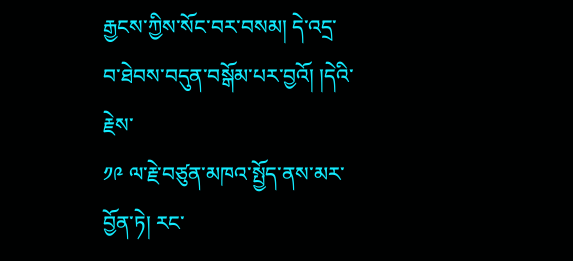རྒྱངས་ཀྱིས་སོང་བར་བསམ། དེ་འདྲ་བ་ཐེབས་བདུན་བསྒོམ་པར་བྱའོ། །དེའི་རྗེས་
༡༩ ལ་རྗེ་བཙུན་མཁའ་སྤྱོད་ནས་མར་བྱོན་ཏེ། རང་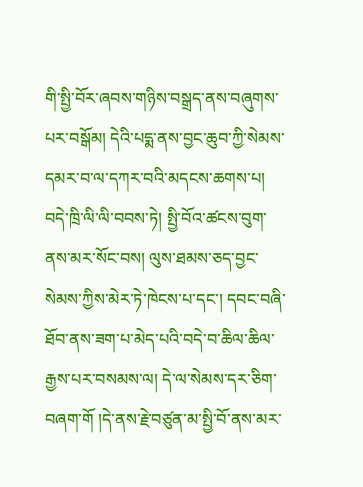གི་སྤྱི་བོར་ཞབས་གཉིས་བསྒྲད་ནས་བཞུགས་པར་བསྒོམ། དེའི་པདྨ་ནས་བྱང་ཆུབ་ཀྱི་སེམས་དམར་བ་ལ་དཀར་བའི་མདངས་ཆགས་པ། བདེ་ཁྲི་ལི་ལི་བབས་ཏེ། སྤྱི་བོའ་ཚངས་བུག་ནས་མར་སོང་བས། ལུས་ཐམས་ཅད་བྱང་སེམས་ཀྱིས་མེར་ཏེ་ཁེངས་པ་དང་། དབང་བཞི་ཐོབ་ནས་ཟག་པ་མེད་པའི་བདེ་བ་ཆིལ་ཆིལ་རྒྱས་པར་བསམས་ལ། དེ་ལ་སེམས་དར་ཅིག་བཞག་གོ །དེ་ནས་རྗེ་བཙུན་མ་སྤྱི་བོ་ནས་མར་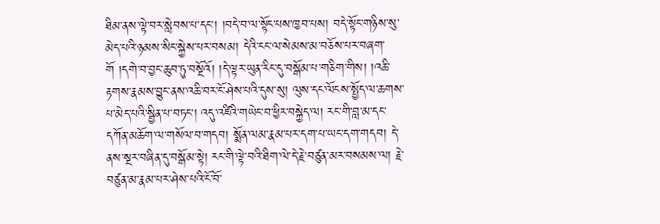ཐིམ་ནས་ལྟེ་བར་སླེབས་པ་དང་། །བདེ་བ་ལ་སྟོང་པས་ཁྱབ་པས། བདེ་སྟོང་གཉིས་སུ་མེད་པའི་ཉམས་སིང་སྐྱེས་པར་བསམ། དེའི་ངང་ལ་སེམས་མ་བཅོས་པར་བཞག་གོ །དགེ་བ་བྱང་ཆུབ་ཏུ་བསྔོའོ། །དེ་ལྟར་ཡུན་རིང་དུ་བསྒོམ་པ་གཅིག་གིས། །འཆི་རྟགས་རྣམས་བྱུང་ནས་འཆི་བར་ངོ་ཤེས་པའི་དུས་སུ། ལུས་དང་ལོངས་སྤྱོད་ལ་ཆགས་པ་མེད་པའི་སྦྱིན་པ་བཏང་། འདུ་འཛིའི་གཡེང་བ་ཕྱིར་བསྐྱེད་ལ། རང་གི་བླ་མ་དང་དཀོན་མཆོག་ལ་གསོལ་བ་གདབ། སྨོན་ལམ་རྣམ་པར་དག་པ་ཡང་དག་གདབ། དེ་ནས་སྔར་བཞིན་དུ་བསྒོམ་སྟེ། རང་གི་ལྟེ་བའི་ཐིག་ལེ་དེ་རྗེ་བཙུན་མར་བསམས་ལ། རྗེ་བཙུན་མ་རྣམ་པར་ཤེས་པའི་ངོ་བོ་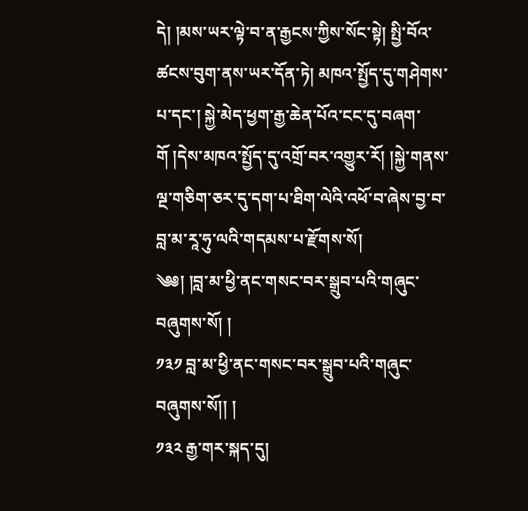དེ། །མས་ཡར་ལྟེ་བ་ན་རྒྱངས་ཀྱིས་སོང་སྟེ། སྤྱི་བོའ་ཚངས་བུག་ནས་ཡར་དོན་ཏེ། མཁའ་སྤྱོད་དུ་གཤེགས་པ་དང་། སྐྱེ་མེད་ཕྱག་རྒྱ་ཆེན་པོའ་ངང་དུ་བཞག་གོ །དེས་མཁའ་སྤྱོད་དུ་འགྲོ་བར་འགྱུར་རོ། །སྐྱེ་གནས་ལྔ་གཅིག་ཅར་དུ་དག་པ་ཐིག་ལེའི་འཕོ་བ་ཞེས་བྱ་བ་བླ་མ་རཱ་ཧུ་ལའི་གདམས་པ་རྫོགས་སོ།
༄༅། །བླ་མ་ཕྱི་ནང་གསང་བར་སྒྲུབ་པའི་གཞུང་བཞུགས་སོ། །
༡༣༡ བླ་མ་ཕྱི་ནང་གསང་བར་སྒྲུབ་པའི་གཞུང་བཞུགས་སོ།། །
༡༣༢ རྒྱ་གར་སྐད་དུ།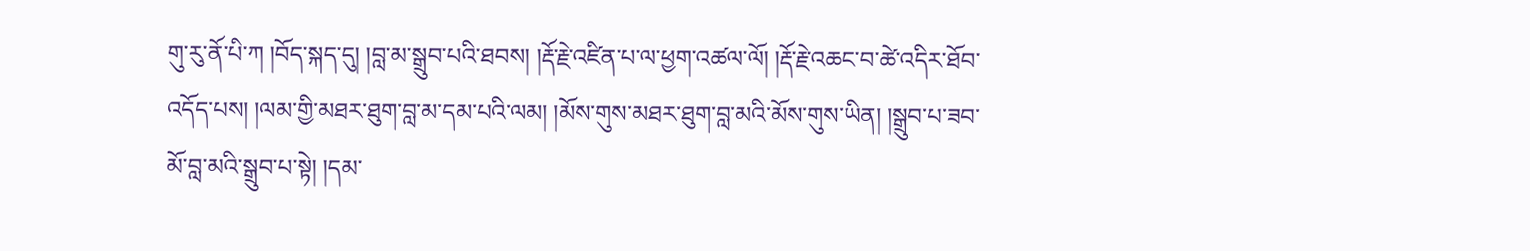གུ་རུ་ནོ་པི་ཀ །བོད་སྐད་དུ། །བླ་མ་སྒྲུབ་པའི་ཐབས། །རྡོ་རྗེ་འཛིན་པ་ལ་ཕྱག་འཚལ་ལོ། །རྡོ་རྗེ་འཆང་བ་ཚེ་འདིར་ཐོབ་འདོད་པས། །ལམ་གྱི་མཐར་ཐུག་བླ་མ་དམ་པའི་ལམ། །མོས་གུས་མཐར་ཐུག་བླ་མའི་མོས་གུས་ཡིན། །སྒྲུབ་པ་ཟབ་མོ་བླ་མའི་སྒྲུབ་པ་སྟེ། །དམ་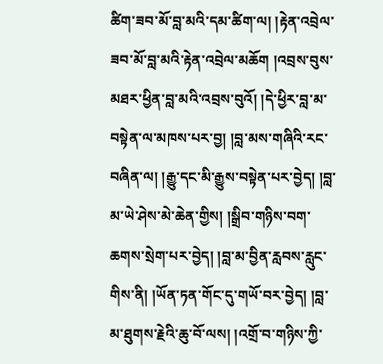ཚིག་ཟབ་མོ་བླ་མའི་དམ་ཚིག་ལ། །རྟེན་འབྲེལ་ཟབ་མོ་བླ་མའི་རྟེན་འབྲེལ་མཆོག །འབྲས་བུས་མཐར་ཕྱིན་བླ་མའི་འབྲས་བུའོ། །དེ་ཕྱིར་བླ་མ་བསྟེན་ལ་མཁས་པར་བྱ། །བླ་མས་གཞིའི་རང་བཞིན་ལ། །རྒྱུ་དང་མི་རྒྱུས་བསྟེན་པར་བྱེད། །བླ་མ་ཡེ་ཤེས་མེ་ཆེན་གྱིས། །སྒྲིབ་གཉིས་བག་ཆགས་སྲེག་པར་བྱེད། །བླ་མ་བྱིན་རླབས་རླུང་གིས་ནི། །ཡོན་ཏན་གོང་དུ་གཡོ་བར་བྱེད། །བླ་མ་ཐུགས་རྗེའི་ཆུ་བོ་ལས། །འགྲོ་བ་གཉིས་ཀྱི་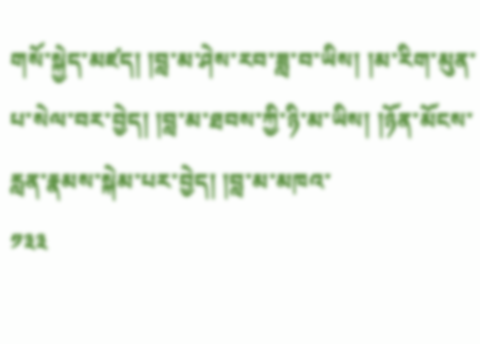གསོ་སྐྱེད་མཛད། །བླ་མ་ཤེས་རབ་ཟླ་བ་ཡིས། །མ་རིག་མུན་པ་སེལ་བར་བྱེད། །བླ་མ་ཐབས་ཀྱི་ཉི་མ་ཡིས། །ཉོན་མོངས་རླན་རྣམས་སྐེམ་པར་བྱེད། །བླ་མ་མཁའ་
༡༣༣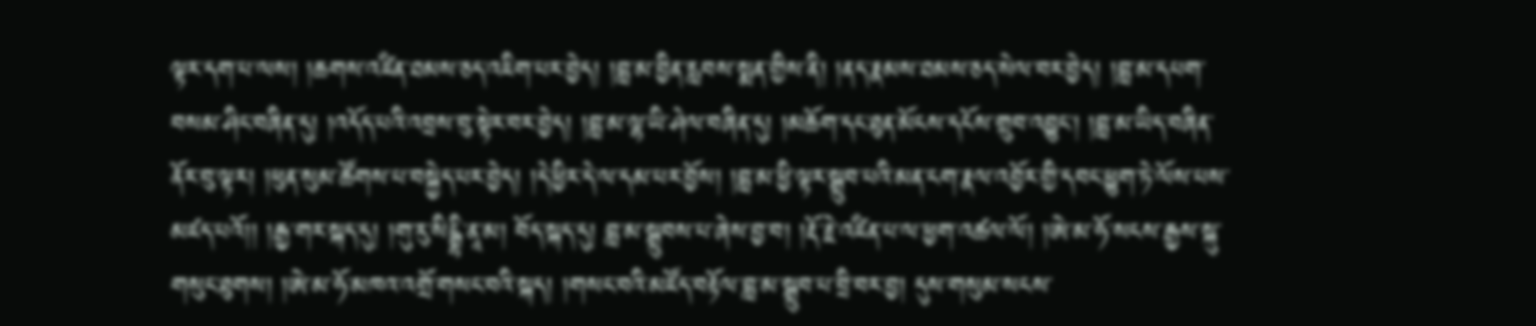ལྟར་དག་པ་ལས། །ཆགས་འཛིན་ཐམས་ཅད་འཇིག་པར་བྱེད། །བླ་མ་བྱིན་རླབས་སྨན་གྱིས་ནི། །ནད་རྣམས་ཐམས་ཅད་སེལ་བར་བྱེད། །བླ་མ་དཔག་བསམ་ཤིང་བཞིན་དུ། །འདོད་པའི་འབྲས་བུ་སྟེར་བར་བྱེད། །བླ་མ་ལྷ་ཡི་ཤེལ་བཞིན་དུ། །མཆོག་དང་ཐུན་མོངས་དངོས་གྲུབ་འབྱུང་། །བླ་མ་ཡིད་བཞིན་ནོར་བུ་ལྟར། །ཕུན་སུམ་ཚོགས་པ་བསྐྱེད་པར་བྱེད། །དེ་ཕྱིར་དེ་ལ་དམ་པར་བྱོས། །བླ་མ་ཕྱི་ལྟར་སྒྲུབ་པའི་མན་ངག་རྣལ་འབྱོར་གྱི་དབང་ཕྱུག་ཏེ་ལོས་པས་མཛད་པའོ།། །རྒྱ་གར་སྐད་དུ། །གུ་རུ་སིངྒྷི་ནཱ་མ། བོད་སྐད་དུ། བླ་མ་སྒྲུབས་པ་ཞེས་བྱ་བ། །རྡོ་རྗེ་འཛིན་པ་ལ་ཕྱག་འཚལ་ལོ། །ཨེ་མ་ཧོ་སངས་རྒྱས་སྐུ་གསུང་ཐུགས། །ཨེ་མ་ཧོ་མཁའ་འགྲོ་གསང་བའི་སྐད། །གསང་བའི་མཛོད་བརྟོལ་བླ་མ་སྒྲུབ་པ་བྲི་བར་བྱ། དུས་གསུམ་སངས་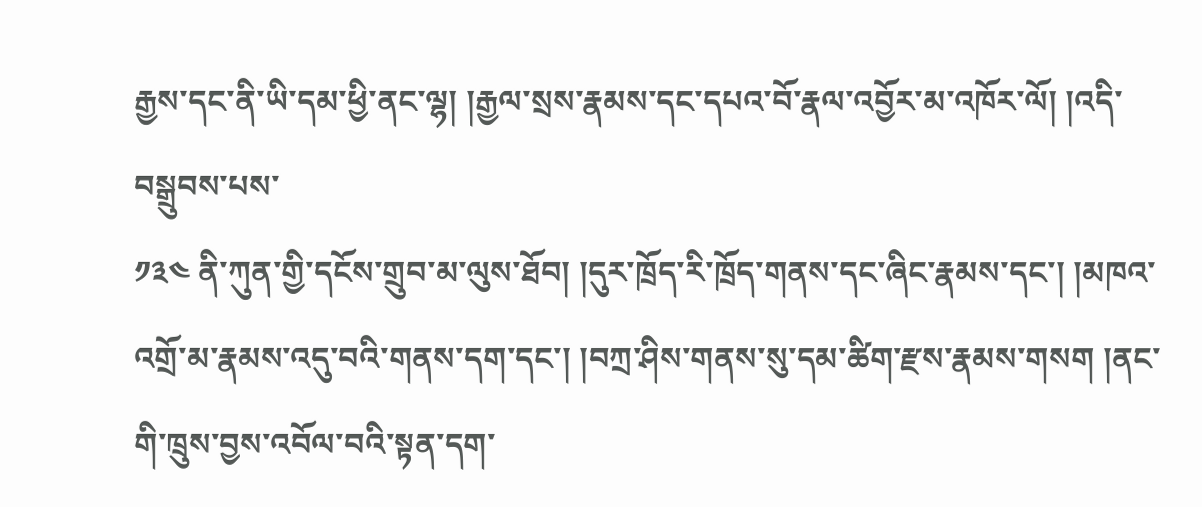རྒྱས་དང་ནི་ཡི་དམ་ཕྱི་ནང་ལྷ། །རྒྱལ་སྲས་རྣམས་དང་དཔའ་བོ་རྣལ་འབྱོར་མ་འཁོར་ལོ། །འདི་བསྒྲུབས་པས་
༡༣༤ ནི་ཀུན་གྱི་དངོས་གྲུབ་མ་ལུས་ཐོབ། །དུར་ཁྲོད་རི་ཁྲོད་གནས་དང་ཞིང་རྣམས་དང་། །མཁའ་འགྲོ་མ་རྣམས་འདུ་བའི་གནས་དག་དང་། །བཀྲ་ཤིས་གནས་སུ་དམ་ཚིག་རྫས་རྣམས་གསག །ནང་གི་ཁྲུས་བྱས་འབོལ་བའི་སྟན་དག་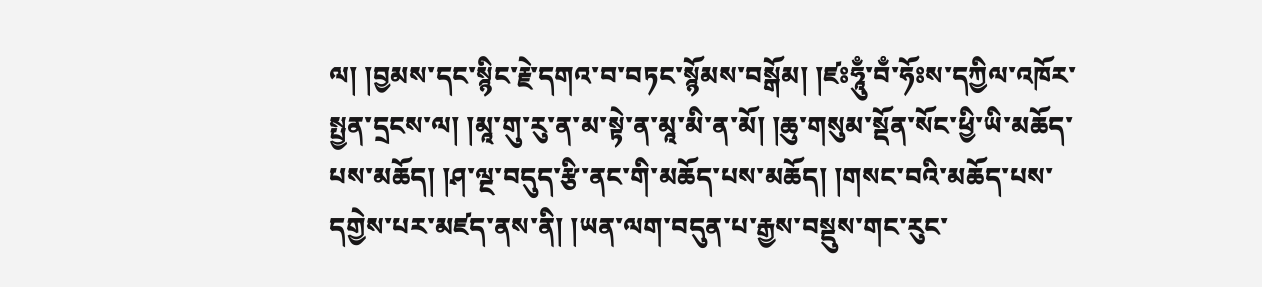ལ། །བྱམས་དང་སྙིང་རྗེ་དགའ་བ་བཏང་སྙོམས་བསྒོམ། །ཛཿཧཱུྃ་བྃ་ཧོཿས་དཀྱིལ་འཁོར་སྤྱན་དྲངས་ལ། །མཱ་གུ་རུ་ན་མ་སྟེ་ན་མཱ་མི་ན་མོ། །ཆུ་གསུམ་སྡོན་སོང་ཕྱི་ཡི་མཆོད་པས་མཆོད། །ཤ་ལྔ་བདུད་རྩི་ནང་གི་མཆོད་པས་མཆོད། །གསང་བའི་མཆོད་པས་དགྱེས་པར་མཛད་ནས་ནི། །ཡན་ལག་བདུན་པ་རྒྱས་བསྡུས་གང་རུང་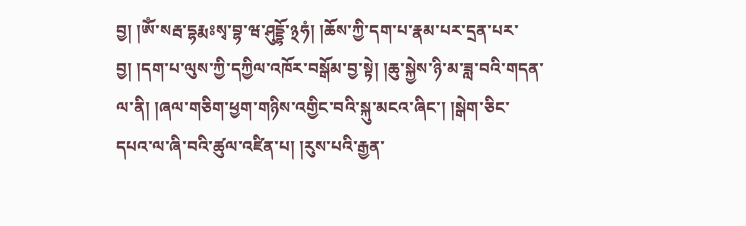བྱ། །ༀ་སརྦ་དྷརྨཿསྭ་བྷ་ཝ་ཤུདྡྷོ་྅ཧཾ། །ཆོས་ཀྱི་དག་པ་རྣམ་པར་དྲན་པར་བྱ། །དག་པ་ལུས་ཀྱི་དཀྱིལ་འཁོར་བསྒོམ་བྱ་སྟེ། །ཆུ་སྐྱེས་ཉི་མ་ཟླ་བའི་གདན་ལ་ནི། །ཞལ་གཅིག་ཕྱག་གཉིས་འགྱིང་བའི་སྐུ་མངའ་ཞིང་། །སྒེག་ཅིང་དཔའ་ལ་ཞི་བའི་ཚུལ་འཛིན་པ། །རུས་པའི་རྒྱན་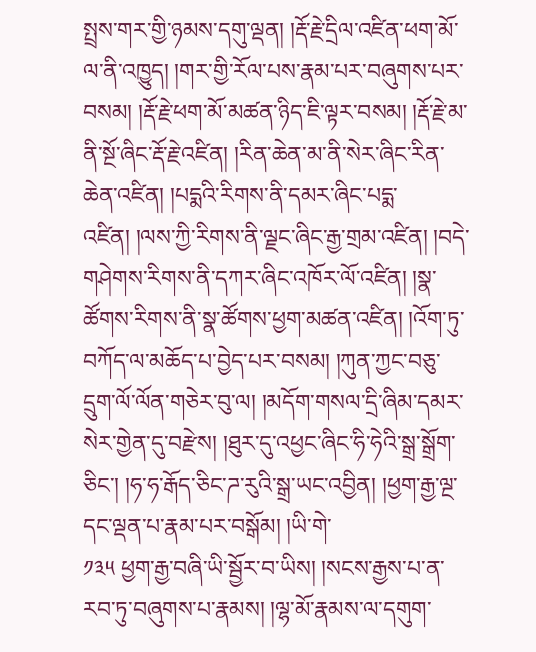སྤྲས་གར་གྱི་ཉམས་དགུ་ལྡན། །རྡོ་རྗེ་དྲིལ་འཛིན་ཕག་མོ་ལ་ནི་འཁྱུད། །གར་གྱི་རོལ་པས་རྣམ་པར་བཞུགས་པར་བསམ། །རྡོ་རྗེ་ཕག་མོ་མཚན་ཉིད་ཇི་ལྟར་བསམ། །རྡོ་རྗེ་མ་ནི་སྔོ་ཞིང་རྡོ་རྗེ་འཛིན། །རིན་ཆེན་མ་ནི་སེར་ཞིང་རིན་ཆེན་འཛིན། །པདྨའི་རིགས་ནི་དམར་ཞིང་པདྨ་འཛིན། །ལས་ཀྱི་རིགས་ནི་ལྗང་ཞིང་རྒྱ་གྲམ་འཛིན། །བདེ་གཤེགས་རིགས་ནི་དཀར་ཞིང་འཁོར་ལོ་འཛིན། །སྣ་ཚོགས་རིགས་ནི་སྣ་ཚོགས་ཕྱག་མཚན་འཛིན། །འོག་ཏུ་བཀོད་ལ་མཆོད་པ་བྱེད་པར་བསམ། །ཀུན་ཀྱང་བཅུ་དྲུག་ལོ་ལོན་གཅེར་བུ་ལ། །མདོག་གསལ་དྲི་ཞིམ་དམར་སེར་གྱེན་དུ་བརྫེས། །ཐུར་དུ་འཕྱང་ཞིང་ཧི་ཧེའི་སྒྲ་སྒྲོག་ཅིང་། །ཧ་ཧ་རྒོད་ཅིང་ཌ་རུའི་སྒྲ་ཡང་འབྱིན། །ཕྱག་རྒྱ་ལྔ་དང་ལྡན་པ་རྣམ་པར་བསྒོམ། །ཡི་གེ་
༡༣༥ ཕྱག་རྒྱ་བཞི་ཡི་སྦྱོར་བ་ཡིས། །སངས་རྒྱས་པ་ན་རབ་ཏུ་བཞུགས་པ་རྣམས། །ལྷ་མོ་རྣམས་ལ་དགུག་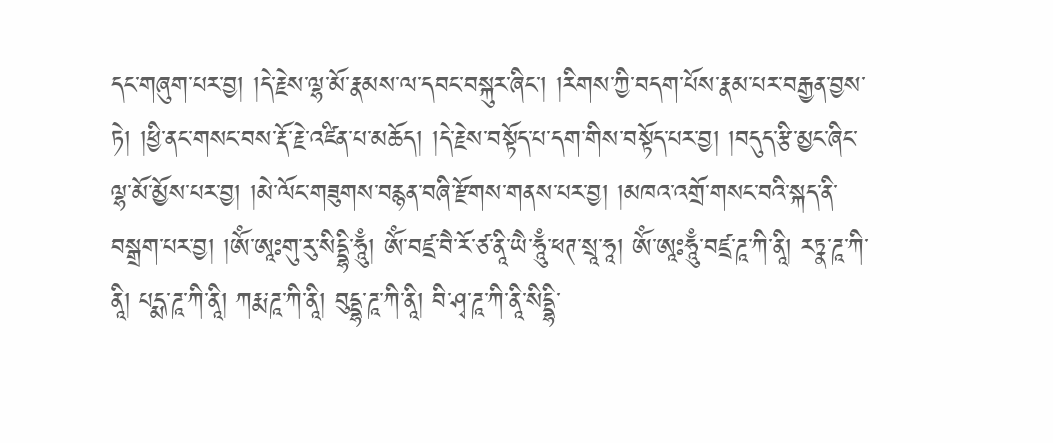དང་གཞུག་པར་བྱ། །དེ་རྗེས་ལྷ་མོ་རྣམས་ལ་དབང་བསྐུར་ཞིང་། །རིགས་ཀྱི་བདག་པོས་རྣམ་པར་བརྒྱན་བྱས་ཏེ། །ཕྱི་ནང་གསང་བས་རྡོ་རྗེ་འཛིན་པ་མཆོད། །དེ་རྗེས་བསྟོད་པ་དག་གིས་བསྟོད་པར་བྱ། །བདུད་རྩི་མྱང་ཞིང་ལྷ་མོ་མྱོས་པར་བྱ། །མེ་ལོང་གཟུགས་བརྙན་བཞི་རྫོགས་གནས་པར་བྱ། །མཁའ་འགྲོ་གསང་བའི་སྐད་ནི་བསྒྲག་པར་བྱ། །ༀ་ཨཱཿགུ་རུ་སིདྡྷི་ཧཱུྃ། ༀ་བཛྲ་བཻ་རོ་ཙ་ནཱི་ཡཻ་ཧཱུྃ་ཕཊ་སྲཱ་ཧཱ། ༀ་ཨཱཿཧཱུྃ་བཛྲ་ཌཱ་ཀི་ནཱི། རཏྣ་ཌཱ་ཀི་ནཱི། པདྨ་ཌཱ་ཀི་ནཱི། ཀརྨ་ཌཱ་ཀི་ནཱི། བུདྡྷ་ཌཱ་ཀི་ནཱི། བི་ཤྭ་ཌཱ་ཀི་ནཱི་སིདྡྷི་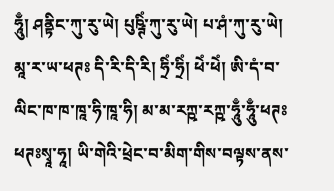ཧཱུྃ། ཤནྟིང་ཀུ་རུ་ཡེ། པུཥྚིཾ་ཀུ་རུ་ཡེ། པ་ཤཾ་ཀུ་རུ་ཡེ། མཱ་ར་ཡ་ཕཊཿ དི་རི་དི་རི། ཧྲིཾ་ཧྲིཾ། ཕེཾ་ཕེཾ། ཨི་དཾ་བ་ལིང་ཁ་ཁ་ཁཱ་ཧི་ཁཱ་ཧི། མ་མ་རཀྵ་རཀྵ་ཧཱུྃ་ཧཱུྃ་ཕཊཿཕཊཿསྭཱ་ཧཱ། ཡི་གེའི་ཕྲེང་བ་མིག་གིས་བལྟས་ནས་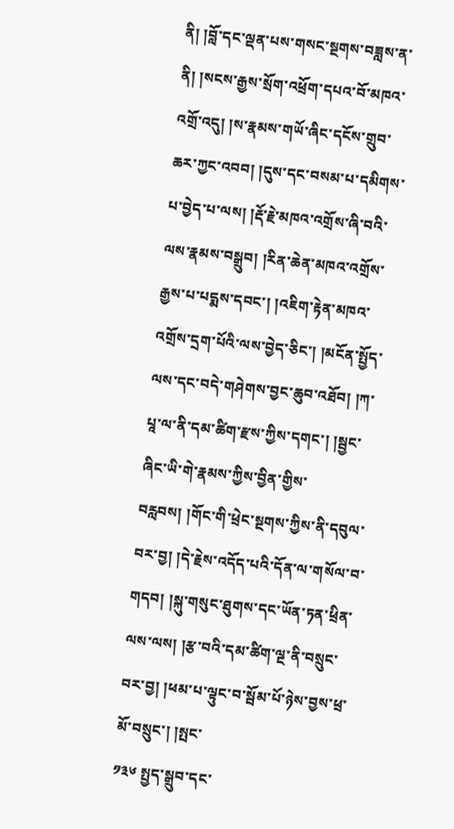ནི། །བློ་དང་ལྡན་པས་གསང་སྔགས་བཟླས་ན་ནི། །སངས་རྒྱས་སྲོག་འཕྲོག་དཔའ་བོ་མཁའ་འགྲོ་འདུ། །ས་རྣམས་གཡོ་ཞིང་དངོས་གྲུབ་ཆར་ཀྱང་འབབ། །དུས་དང་བསམ་པ་དམིགས་པ་བྱེད་པ་ལས། །རྡོ་རྗེ་མཁའ་འགྲོས་ཞི་བའི་ལས་རྣམས་བསྒྲུབ། །རིན་ཆེན་མཁའ་འགྲོས་རྒྱས་པ་པདྨས་དབང་། །འཇིག་རྟེན་མཁའ་འགྲོས་དྲག་པོའི་ལས་བྱེད་ཅིང་། །མངོན་སྤྱོད་ལས་དང་བདེ་གཤེགས་བྱང་ཆུབ་འཐོབ། །ཀ་པཱ་ལ་ནི་དམ་ཚིག་རྫས་ཀྱིས་དགང་། །སྦྱང་ཞིང་ཡི་གེ་རྣམས་ཀྱིས་བྱིན་གྱིས་བརླབས། །གོང་གི་ཕྲེང་སྔགས་ཀྱིས་ནི་དབུལ་བར་བྱ། །དེ་རྗེས་འདོད་པའི་དོན་ལ་གསོལ་བ་གདབ། །སྐུ་གསུང་ཐུགས་དང་ཡོན་ཏན་ཕྲིན་ལས་ལས། །རྩ་བའི་དམ་ཚིག་ལྔ་ནི་བསྲུང་བར་བྱ། །ཕམ་པ་ལྟུང་བ་སྦོམ་པོ་ཉེས་བྱས་ཕྲ་མོ་བསྲུང་། །སྤང་
༡༣༦ སྤྱད་སྒྲུབ་དང་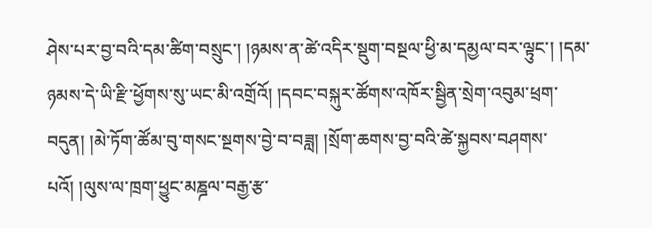ཤེས་པར་བྱ་བའི་དམ་ཚིག་བསྲུང་། །ཉམས་ན་ཚེ་འདིར་སྡུག་བསྔལ་ཕྱི་མ་དམྱལ་བར་ལྟུང་། །དམ་ཉམས་དེ་ཡི་རྫི་ཕྱོགས་སུ་ཡང་མི་འགྲོའོ། །དབང་བསྐུར་ཚོགས་འཁོར་སྦྱིན་སྲེག་འབུམ་ཕྲག་བདུན། །མེ་ཏོག་ཚོམ་བུ་གསང་སྔགས་བྱེ་བ་བཟླ། །སྲོག་ཆགས་བྱ་བའི་ཚེ་སྐྱབས་བཤགས་པའོ། །ལུས་ལ་ཁྲག་ཕྱུང་མཎྜལ་བརྒྱ་རྩ་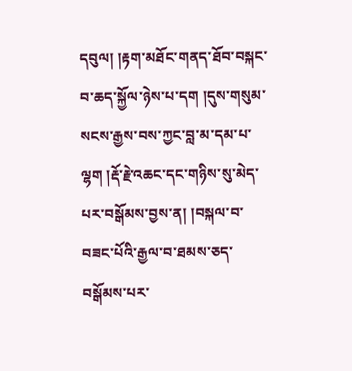དབུལ། །རྟག་མཐོང་གནད་ཐོབ་བསྐང་བ་ཆད་སྐྱོལ་ཉེས་པ་དག །དུས་གསུམ་སངས་རྒྱས་བས་ཀྱང་བླ་མ་དམ་པ་ལྷག །རྡོ་རྗེ་འཆང་དང་གཉིས་སུ་མེད་པར་བསྒོམས་བྱས་ན། །བསྐལ་བ་བཟང་པོའི་རྒྱལ་བ་ཐམས་ཅད་བསྒོམས་པར་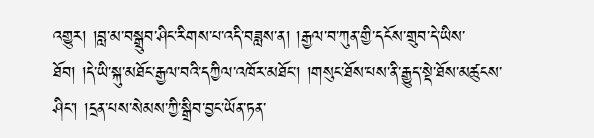འགྱུར། །བླ་མ་བསྒྲུབ་ཤིང་རིགས་པ་འདི་བཟླས་ན། །རྒྱལ་བ་ཀུན་གྱི་དངོས་གྲུབ་དེ་ཡིས་ཐོབ། །དེ་ཡི་སྐུ་མཐོང་རྒྱལ་བའི་དཀྱིལ་འཁོར་མཐོང་། །གསུང་ཐོས་པས་ནི་རྒྱུད་སྡེ་ཐོས་མཚུངས་ཤིང་། །དྲན་པས་སེམས་ཀྱི་སྒྲིབ་བྱང་ཡོན་ཏན་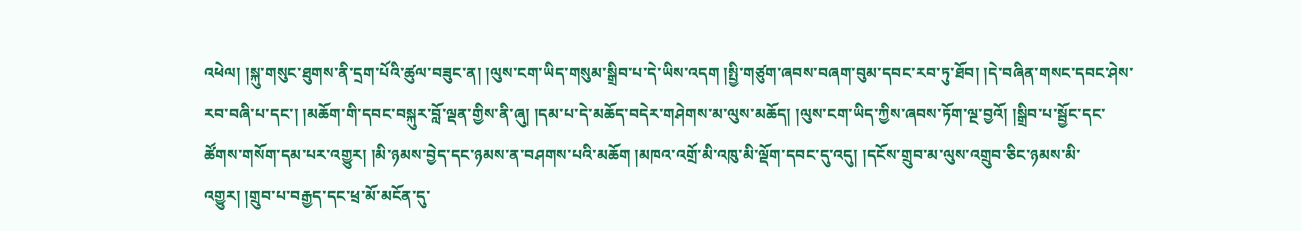འཕེལ། །སྐུ་གསུང་ཐུགས་ནི་དྲག་པོའི་ཚུལ་བཟུང་ན། །ལུས་ངག་ཡིད་གསུམ་སྒྲིབ་པ་དེ་ཡིས་འདག །སྤྱི་གཙུག་ཞབས་བཞག་བུམ་དབང་རབ་ཏུ་ཐོབ། །དེ་བཞིན་གསང་དབང་ཤེས་རབ་བཞི་པ་དང་། །མཆོག་གི་དབང་བསྐུར་བློ་ལྡན་གྱིས་ནི་ཞུ། །དམ་པ་དེ་མཆོད་བདེར་གཤེགས་མ་ལུས་མཆོད། །ལུས་ངག་ཡིད་ཀྱིས་ཞབས་ཏོག་ལྔ་བྱའོ། །སྒྲིབ་པ་སྦྱོང་དང་ཚོགས་གསོག་དམ་པར་འགྱུར། །མི་ཉམས་བྱེད་དང་ཉམས་ན་བཤགས་པའི་མཆོག །མཁའ་འགྲོ་མི་འཁུ་མི་ལྡོག་དབང་དུ་འདུ། །དངོས་གྲུབ་མ་ལུས་འགྲུབ་ཅིང་ཉམས་མི་འགྱུར། །གྲུབ་པ་བརྒྱད་དང་ཕྲ་མོ་མངོན་དུ་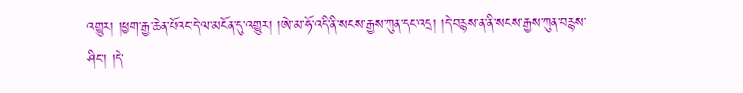འགྱུར། །ཕྱག་རྒྱ་ཆེན་པོའང་དེ་ལ་མངོན་དུ་འགྱུར། །ཨེ་མ་ཧོ་འདི་ནི་སངས་རྒྱས་ཀུན་དང་འདྲ། །དེ་བརྙས་ན་ནི་སངས་རྒྱས་ཀུན་བརྙས་ཤིང་། །དེ་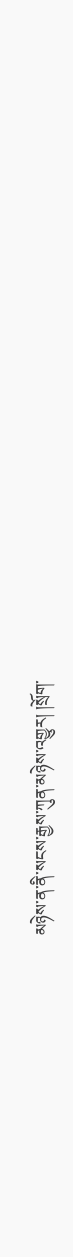མཉེས་ན་ནི་སངས་རྒྱས་ཀུན་མཉེས་འགྱུར། །སྲོག་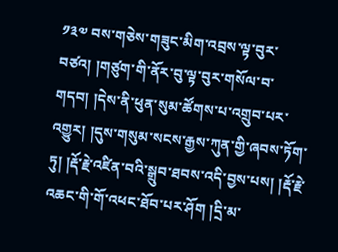༡༣༧ བས་གཅེས་གཟུང་མིག་འབྲས་ལྟ་བུར་བཙའ། །གཙུག་གི་ནོར་བུ་ལྟ་བུར་གསོལ་བ་གདབ། །དེས་ནི་ཕུན་སུམ་ཚོགས་པ་འགྲུབ་པར་འགྱུར། །དུས་གསུམ་སངས་རྒྱས་ཀུན་གྱི་ཞབས་ཏོག་ཏུ། །རྡོ་རྗེ་འཛིན་བའི་སྒྲུབ་ཐབས་འདི་བྱས་པས། །རྡོ་རྗེ་འཆང་གི་གོ་འཕང་ཐོབ་པར་ཤོག །དྲི་མ་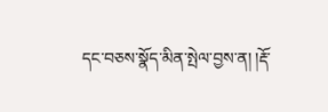དང་བཅས་སྣོད་མིན་སྤེལ་བྱས་ན། །རྡོ་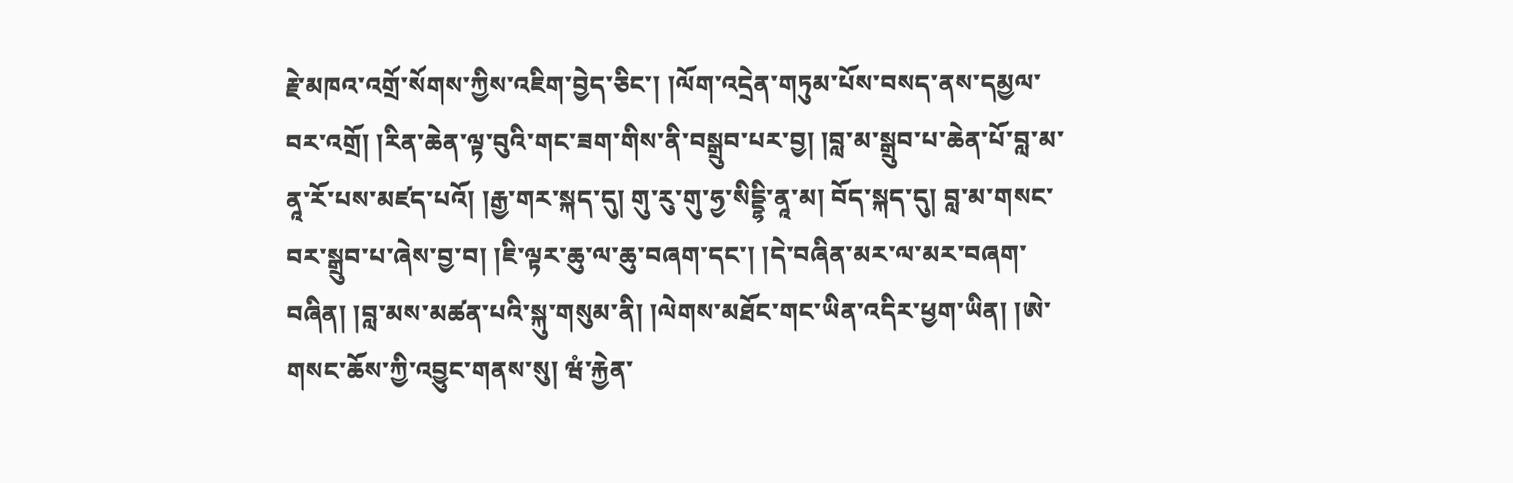རྗེ་མཁའ་འགྲོ་སོགས་ཀྱིས་འཇིག་བྱེད་ཅིང་། །ལོག་འདྲེན་གཏུམ་པོས་བསད་ནས་དམྱལ་བར་འགྲོ། །རིན་ཆེན་ལྟ་བུའི་གང་ཟག་གིས་ནི་བསྒྲུབ་པར་བྱ། །བླ་མ་སྒྲུབ་པ་ཆེན་པོ་བླ་མ་ནཱ་རོ་པས་མཛད་པའོ། །རྒྱ་གར་སྐད་དུ། གུ་རུ་གུ་ཧྱ་སིདྡྷི་ནཱ་མ། བོད་སྐད་དུ། བླ་མ་གསང་བར་སྒྲུབ་པ་ཞེས་བྱ་བ། །ཇི་ལྟར་ཆུ་ལ་ཆུ་བཞག་དང་། །དེ་བཞིན་མར་ལ་མར་བཞག་བཞིན། །བླ་མས་མཚན་པའི་སྐུ་གསུམ་ནི། །ལེགས་མཐོང་གང་ཡིན་འདིར་ཕྱག་ཡིན། །ཨེ་གསང་ཆོས་ཀྱི་འབྱུང་གནས་སུ། ཝཾ་རྐྱེན་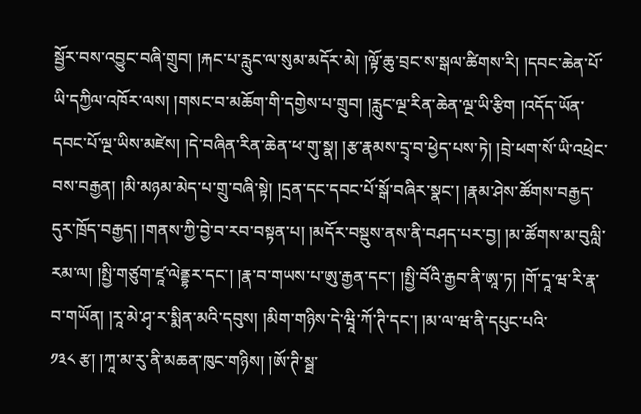སྦྱོར་བས་འབྱུང་བཞི་གྲུབ། །རྐང་པ་རླུང་ལ་སུམ་མདོར་མེ། །ལྟོ་ཆུ་བྲང་ས་སྒལ་ཚིགས་རི། །དབང་ཆེན་པོ་ཡི་དཀྱིལ་འཁོར་ལས། །གསང་བ་མཆོག་གི་དགྱེས་པ་གྲུབ། །རླུང་ལྔ་རིན་ཆེན་ལྔ་ཡི་རྩིག །འདོད་ཡོན་དབང་པོ་ལྔ་ཡིས་མཛེས། །དེ་བཞིན་རིན་ཆེན་ཕ་གུ་སྣ། །རྩ་རྣམས་དྲྭ་བ་ཕྱེད་པས་ཏེ། །བྲེ་ཕག་སོ་ཡི་འཕྲེང་བས་བརྒྱན། །མི་མཉམ་མེད་པ་གྲུ་བཞི་སྟེ། །དྲན་དང་དབང་པོ་སྒོ་བཞིར་སྣང་། །རྣམ་ཤེས་ཚོགས་བརྒྱད་དུར་ཁྲོད་བརྒྱད། །གནས་ཀྱི་བྱེ་བ་རབ་བསྟན་པ། །མདོར་བསྡུས་ནས་ནི་བཤད་པར་བྱ། །མ་ཚོགས་མ་བུལླི་རམ་ལ། །སྤྱི་གཙུག་ཛཱ་ལེནྡྷར་དང་། །རྣ་བ་གཡས་པ་ཨུ་རྒྱན་དང་། །སྤྱི་བོའི་རྒྱབ་ནི་ཨཱ་ཏ། །གོ་དཱ་ཝ་རི་རྣ་བ་གཡོན། །རཱ་མེ་ཤྭ་ར་སྨིན་མའི་དབུས། །མིག་གཉིས་དེ་ཝཱི་ཀོ་ཊི་དང་། །མ་ལ་ཝ་ནི་དཔུང་པའི་
༡༣༨ རྩ། །ཀཱ་མ་རུ་ནི་མཆན་ཁུང་གཉིས། །ཨོ་ཊི་སྠ་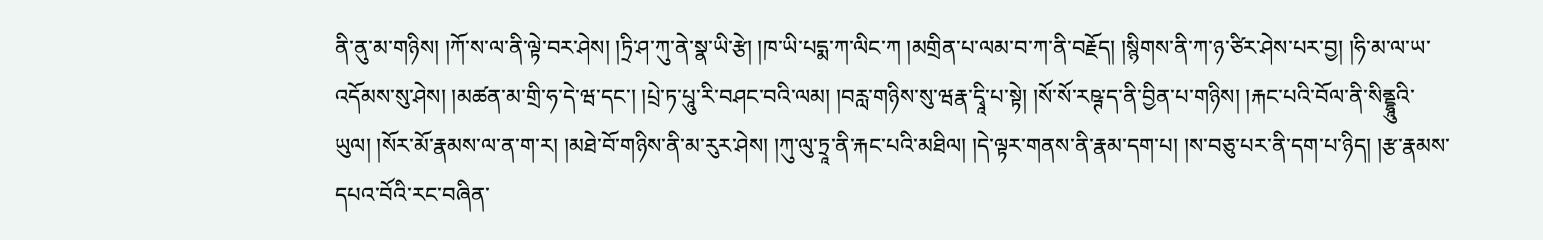ནི་ནུ་མ་གཉིས། །ཀོ་ས་ལ་ནི་ལྟེ་བར་ཤེས། །ཏྲི་ཤ་ཀུ་ནེ་སྣ་ཡི་རྩེ། །ཁ་ཡི་པདྨ་ཀ་ལིང་ཀ །མགྲིན་པ་ལམ་བ་ཀ་ནི་བརྗོད། །སྙིགས་ནི་ཀ་ཉ་ཙིར་ཤེས་པར་བྱ། །ཧི་མ་ལ་ཡ་འདོམས་སུ་ཤེས། །མཚན་མ་གྲི་ཧ་དེ་ཝ་དང་། །པྲེ་ཏ་པཱུ་རི་བཤང་བའི་ལམ། །བརླ་གཉིས་སུ་ཝརྣ་དྭཱི་པ་སྟེ། །སོ་སོ་རཥྚ་ད་ནི་བྱིན་པ་གཉིས། །རྐང་པའི་བོལ་ནི་སིནྡྷཱུའི་ཡུལ། །སོར་མོ་རྣམས་ལ་ན་ག་ར། །མཐེ་བོ་གཉིས་ནི་མ་རུར་ཤེས། །ཀུ་ལུ་ཏྲཱ་ནི་རྐང་པའི་མཐིལ། །དེ་ལྟར་གནས་ནི་རྣམ་དག་པ། །ས་བཅུ་པར་ནི་དག་པ་ཉིད། །རྩ་རྣམས་དཔའ་བོའི་རང་བཞིན་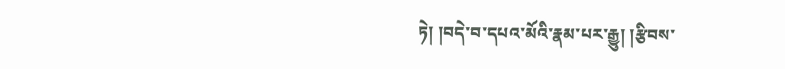ཏེ། །བདེ་བ་དཔའ་མོའི་རྣམ་པར་རྒྱུ། །རྩིབས་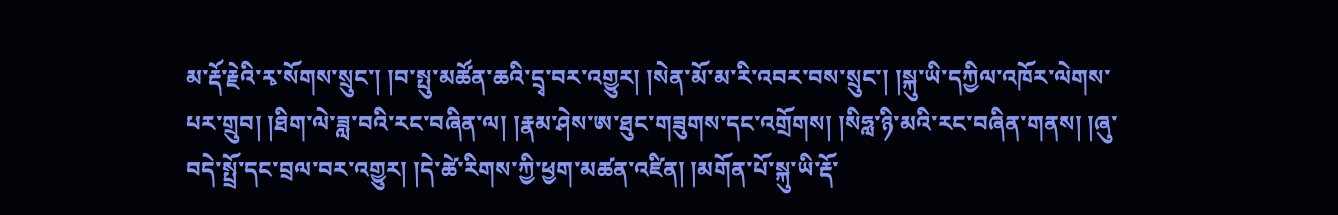མ་རྡོ་རྗེའི་རྭ་སོགས་སྲུང་། །བ་སྤུ་མཚོན་ཆའི་དྲྭ་བར་འགྱུར། །སེན་མོ་མ་རི་འབར་བས་སྲུང་། །སྐུ་ཡི་དཀྱིལ་འཁོར་ལེགས་པར་གྲུབ། །ཐིག་ལེ་ཟླ་བའི་རང་བཞིན་ལ། །རྣམ་ཤེས་ཨ་ཐུང་གཟུགས་དང་འགྲོགས། །སིཧླ་ཉི་མའི་རང་བཞིན་གནས། །ཞུ་བདེ་སྤྲོ་དང་བྲལ་བར་འགྱུར། །དེ་ཚེ་རིགས་ཀྱི་ཕྱག་མཚན་འཛིན། །མགོན་པོ་སྐུ་ཡི་རྡོ་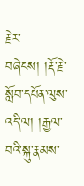རྗེར་བཞེངས། །རྡོ་རྗེ་སློབ་དཔོན་ལུས་འདི་ལ། །རྒྱལ་བའི་སྐུ་རྣམས་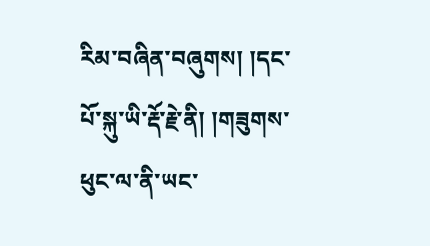རིམ་བཞིན་བཞུགས། །དང་པོ་སྐུ་ཡི་རྡོ་རྗེ་ནི། །གཟུགས་ཕུང་ལ་ནི་ཡང་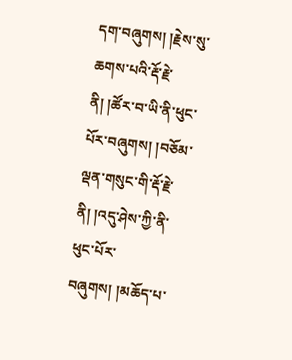དག་བཞུགས། །རྗེས་སུ་ཆགས་པའི་རྡོ་རྗེ་ནི། །ཚོར་བ་ཡི་ནི་ཕུང་པོར་བཞུགས། །བཅོམ་ལྡན་གསུང་གི་རྡོ་རྗེ་ནི། །འདུ་ཤེས་ཀྱི་ནི་ཕུང་པོར་བཞུགས། །མཆོད་པ་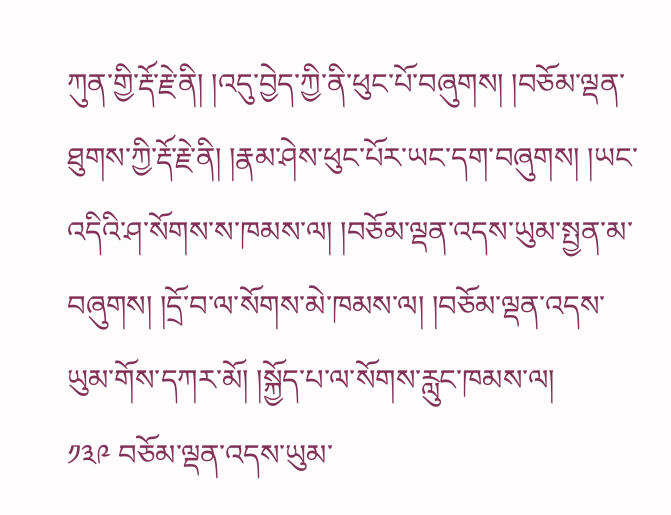ཀུན་གྱི་རྡོ་རྗེ་ནི། །འདུ་བྱེད་ཀྱི་ནི་ཕུང་པོ་བཞུགས། །བཅོམ་ལྡན་ཐུགས་ཀྱི་རྡོ་རྗེ་ནི། །རྣམ་ཤེས་ཕུང་པོར་ཡང་དག་བཞུགས། །ཡང་འདིའི་ཤ་སོགས་ས་ཁམས་ལ། །བཅོམ་ལྡན་འདས་ཡུམ་སྤྱན་མ་བཞུགས། །དྲོ་བ་ལ་སོགས་མེ་ཁམས་ལ། །བཅོམ་ལྡན་འདས་ཡུམ་གོས་དཀར་མོ། །སྐྱོད་པ་ལ་སོགས་རླུང་ཁམས་ལ།
༡༣༩ བཅོམ་ལྡན་འདས་ཡུམ་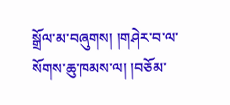སྒྲོལ་མ་བཞུགས། །གཤེར་བ་ལ་སོགས་ཆུ་ཁམས་ལ། །བཅོམ་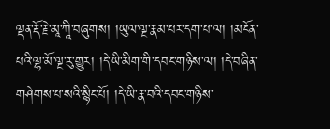ལྡན་རྡོ་རྗེ་མཱ་ཀཱི་བཞུགས། །ཡུལ་ལྔ་རྣམ་པར་དག་པ་ལ། །མངོན་པའི་ལྷ་མོ་ལྔ་རུ་གྱུར། །དེ་ཡི་མིག་གི་དབང་གཉིས་ལ། །དེ་བཞིན་གཤེགས་པ་སའི་སྙིང་པོ། །དེ་ཡི་རྣ་བའི་དབང་གཉིས་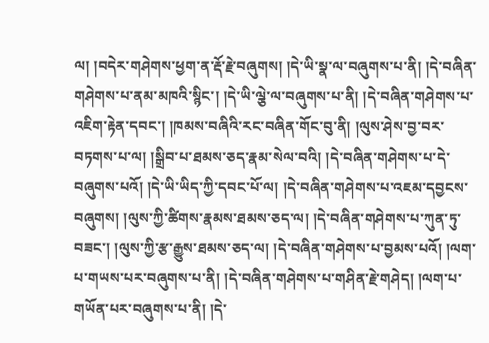ལ། །བདེར་གཤེགས་ཕྱག་ན་རྡོ་རྗེ་བཞུགས། །དེ་ཡི་སྣ་ལ་བཞུགས་པ་ནི། །དེ་བཞིན་གཤེགས་པ་ནམ་མཁའི་སྙིང་། །དེ་ཡི་ལྕེ་ལ་བཞུགས་པ་ནི། །དེ་བཞིན་གཤེགས་པ་འཇིག་རྟེན་དབང་། །ཁམས་བཞིའི་རང་བཞིན་གོང་བུ་ནི། །ལུས་ཤེས་བྱ་བར་བཏགས་པ་ལ། །སྒྲིབ་པ་ཐམས་ཅད་རྣམ་སེལ་བའི། །དེ་བཞིན་གཤེགས་པ་དེ་བཞུགས་པའོ། །དེ་ཡི་ཡིད་ཀྱི་དབང་པོ་ལ། །དེ་བཞིན་གཤེགས་པ་འཇམ་དབྱངས་བཞུགས། །ལུས་ཀྱི་ཚིགས་རྣམས་ཐམས་ཅད་ལ། །དེ་བཞིན་གཤེགས་པ་ཀུན་ཏུ་བཟང་། །ལུས་ཀྱི་རྩ་རྒྱུས་ཐམས་ཅད་ལ། །དེ་བཞིན་གཤེགས་པ་བྱམས་པའོ། །ལག་པ་གཡས་པར་བཞུགས་པ་ནི། །དེ་བཞིན་གཤེགས་པ་གཤིན་རྗེ་གཤེད། །ལག་པ་གཡོན་པར་བཞུགས་པ་ནི། །དེ་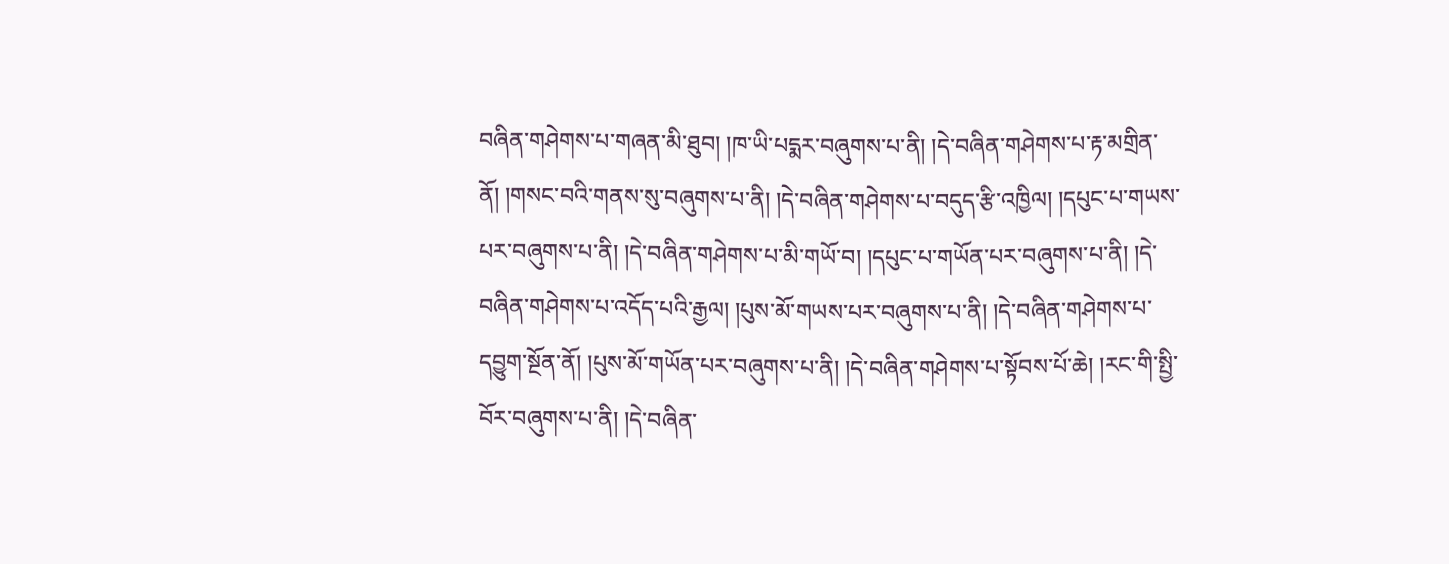བཞིན་གཤེགས་པ་གཞན་མི་ཐུབ། །ཁ་ཡི་པདྨར་བཞུགས་པ་ནི། །དེ་བཞིན་གཤེགས་པ་རྟ་མགྲིན་ནོ། །གསང་བའི་གནས་སུ་བཞུགས་པ་ནི། །དེ་བཞིན་གཤེགས་པ་བདུད་རྩི་འཁྱིལ། །དཔུང་པ་གཡས་པར་བཞུགས་པ་ནི། །དེ་བཞིན་གཤེགས་པ་མི་གཡོ་བ། །དཔུང་པ་གཡོན་པར་བཞུགས་པ་ནི། །དེ་བཞིན་གཤེགས་པ་འདོད་པའི་རྒྱལ། །པུས་མོ་གཡས་པར་བཞུགས་པ་ནི། །དེ་བཞིན་གཤེགས་པ་དབྱུག་སྔོན་ནོ། །པུས་མོ་གཡོན་པར་བཞུགས་པ་ནི། །དེ་བཞིན་གཤེགས་པ་སྟོབས་པོ་ཆེ། །རང་གི་སྤྱི་བོར་བཞུགས་པ་ནི། །དེ་བཞིན་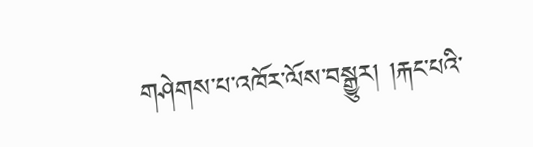གཤེགས་པ་འཁོར་ལོས་བསྒྱུར། །རྐང་པའི་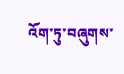འོག་ཏུ་བཞུགས་